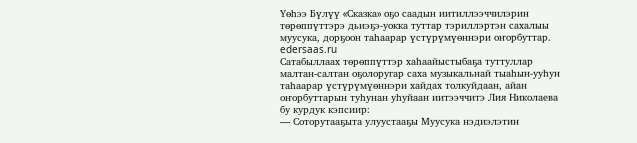Үөһээ Бүлүү «Сказка» оҕо саадын иитиллээччилэрин төрөппүттэрэ дьиэҕэ-уокка туттар тэриллэртэн сахалыы муусука, дорҕоон таһаарар үстүрүмүөннэри оҥорбуттар.
edersaas.ru
Сатабыллаах төрөппүттэр хаһаайыстыбаҕа туттуллар малтан-салтан оҕолоругар саха музыкальнай тыаһын-ууһун таһаарар үстүрүмүөннэри хайдах толкуйдаан, айан оҥорбуттарын туһунан уһуйаан иитээччитэ Лия Николаева бу курдук кэпсиир:
— Соторутааҕыта улуустааҕы Муусука нэдиэлэтин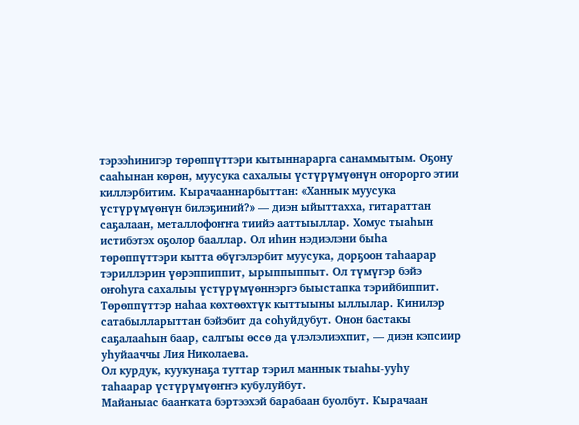тэрээһинигэр төрөппүттэри кытыннарарга санаммытым. Оҕону сааһынан көрөн, муусука сахалыы үстүрүмүөнүн оҥорорго этии киллэрбитим. Кырачааннарбыттан: «Ханнык муусука үстүрүмүөнүн билэҕиний?» — диэн ыйыттахха, гитараттан саҕалаан, металлофоҥҥа тиийэ ааттыыллар. Хомус тыаһын истибэтэх оҕолор бааллар. Ол иһин нэдиэлэни быһа төрөппүттэри кытта өбүгэлэрбит муусука, дорҕоон таһаарар тэриллэрин үөрэппиппит, ырыппыппыт. Ол түмүгэр бэйэ оҥоһуга сахалыы үстүрүмүөннэргэ быыстапка тэрийбиппит. Төрөппүттэр наһаа көхтөөхтүк кыттыыны ыллылар. Кинилэр сатабылларыттан бэйэбит да соһуйдубут. Онон бастакы саҕалааһын баар, салгыы өссө да үлэлэлиэхпит, — диэн кэпсиир уһуйааччы Лия Николаева.
Ол курдук, куукунаҕа туттар тэрил маннык тыаһы-ууһу таһаарар үстүрүмүөҥҥэ кубулуйбут.
Майаныас бааҥката бэртээхэй барабаан буолбут. Кырачаан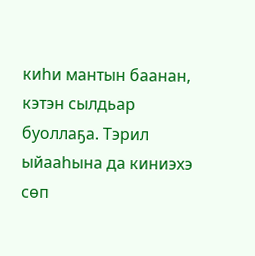киһи мантын баанан, кэтэн сылдьар буоллаҕа. Тэрил ыйааһына да киниэхэ сөп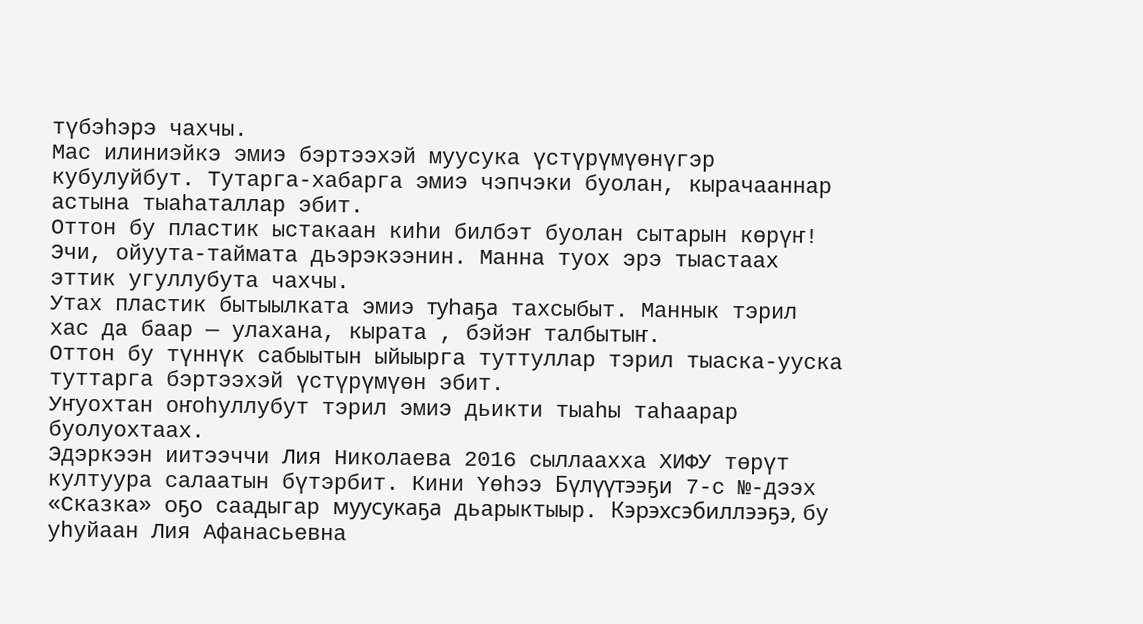түбэһэрэ чахчы.
Мас илиниэйкэ эмиэ бэртээхэй муусука үстүрүмүөнүгэр кубулуйбут. Тутарга-хабарга эмиэ чэпчэки буолан, кырачааннар астына тыаһаталлар эбит.
Оттон бу пластик ыстакаан киһи билбэт буолан сытарын көрүҥ! Эчи, ойуута-таймата дьэрэкээнин. Манна туох эрэ тыастаах эттик угуллубута чахчы.
Утах пластик бытыылката эмиэ туһаҕа тахсыбыт. Маннык тэрил хас да баар — улахана, кырата , бэйэҥ талбытыҥ.
Оттон бу түннүк сабыытын ыйыырга туттуллар тэрил тыаска-ууска туттарга бэртээхэй үстүрүмүөн эбит.
Уҥуохтан оҥоһуллубут тэрил эмиэ дьикти тыаһы таһаарар буолуохтаах.
Эдэркээн иитээччи Лия Николаева 2016 сыллаахха ХИФУ төрүт култуура салаатын бүтэрбит. Кини Үөһээ Бүлүүтээҕи 7-с №-дээх «Сказка» оҕо саадыгар муусукаҕа дьарыктыыр. Кэрэхсэбиллээҕэ, бу уһуйаан Лия Афанасьевна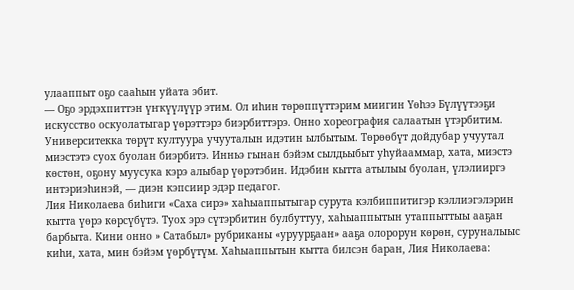улааппыт оҕо сааһын уйата эбит.
— Оҕо эрдэхпиттэн үҥкүүлүүр этим. Ол иһин төрөппүттэрим миигин Үөһээ Бүлүүтээҕи искусство оскуолатыгар үөрэттэрэ биэрбиттэрэ. Онно хореография салаатын үтэрбитим. Университекка төрүт култуура учууталын идэтин ылбытым. Төрөөбүт дойдубар учуутал миэстэтэ суох буолан биэрбитэ. Инньэ гынан бэйэм сылдьыбыт уһуйааммар, хата, миэстэ көстөн, оҕону муусука кэрэ алыбар үөрэтэбин. Идэбин кытта атылыы буолан, үлэлииргэ интэриэһинэй, — диэн кэпсиир эдэр педагог.
Лия Николаева биһиги «Саха сирэ» хаһыаппытыгар сурута кэлбиппитигэр кэллиэгэлэрин кытта үөрэ көрсүбүтэ. Туох эрэ сүтэрбитин булбуттуу, хаһыаппытын утаппыттыы ааҕан барбыта. Кини онно » Сатабыл» рубриканы «уруурҕаан» ааҕа олорорун көрөн, суруналыыс киһи, хата, мин бэйэм үөрбүтүм. Хаһыаппытын кытта билсэн баран, Лия Николаева: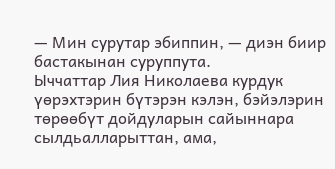— Мин сурутар эбиппин, — диэн биир бастакынан суруппута.
Ыччаттар Лия Николаева курдук үөрэхтэрин бүтэрэн кэлэн, бэйэлэрин төрөөбүт дойдуларын сайыннара сылдьалларыттан, ама,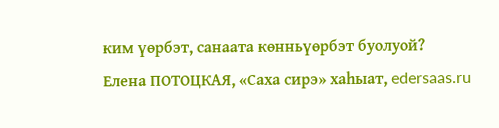ким үөрбэт, санаата көнньүөрбэт буолуой?
Елена ПОТОЦКАЯ, «Саха сирэ» хаһыат, edersaas.ru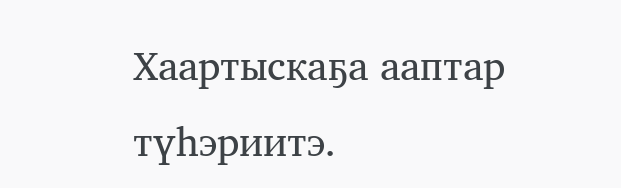Хаартыскаҕа ааптар түһэриитэ.